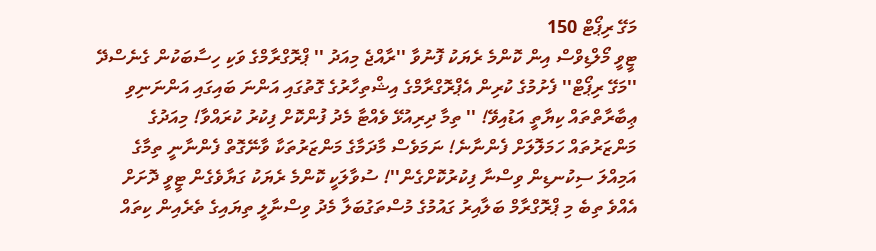މަގޭ ރިޕޯޓް 150
ޓީވީ މޯލްޑިވްސް އިން ކޮންމެ ރެޔަކު ފޮނުވާ ''ރާއްޖެ މިއަދު '' ޕްރޮގްރާމްގެ ވަކި ހިސާބަކުން ގެނެސްދޭ ''މަގޭ ރިޕޯޓް'' ފެށުމުގެ ކުރިން އެޕްރޮގްރާމްގެ އިޝްތިހާރުގެ ގޮތުގައި އަންނަ ބައިގައި އަންނަނިވި ޢިބާރާތްތައް ކިޔާތީ އަޑުއިވޭ! '' ތިމާ ދިރިއުޅޭ ވެއްޓާ މެދު ފުންކޮށް ފިކުރު ކުރައްވާ! މިއަދުގެ މަންޒަރުތައް ހަމަލޮލަށް ފެންނާނެ! ނަމަވެސް މާދަމާގެ މަންޒަރުތަކާ ވާނޭގޮތް ފެންނާނީ ތިމާގެ އަމިއްލަ ސިކުނޑިން ވިސްނާ ފިކުރުކޮށްގެން''! ސުވާލަކީ ކޮންމެ ރެޔަކު ގަޔާވެގެން ޓީވީ ދޮށަށް އެއްވެ ތިބެ މި ޕްރޮގްރާމް ބަލާއިރު ގައުމުގެ މުސްތަގުބަލާ މެދު ވިސްނާލީ ތިޔައިގެ ތެރެއިން ކިތައް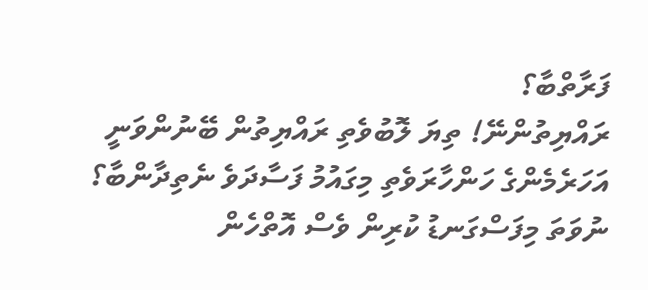ފަރާތްބާ؟
ރައްޔިތުންނޭ! ތިޔަ ލޮބުވެތި ރައްޔިތުން ބޭނުންވަނީ އަހަރެމެންގެ ހަންހާރަވެތި މިގައުމު ފަސާދަވެ ނެތިދާންބާ؟ ނުވަތަ މިފަސްގަނޑު ކުރިން ވެސް އޮތްހެން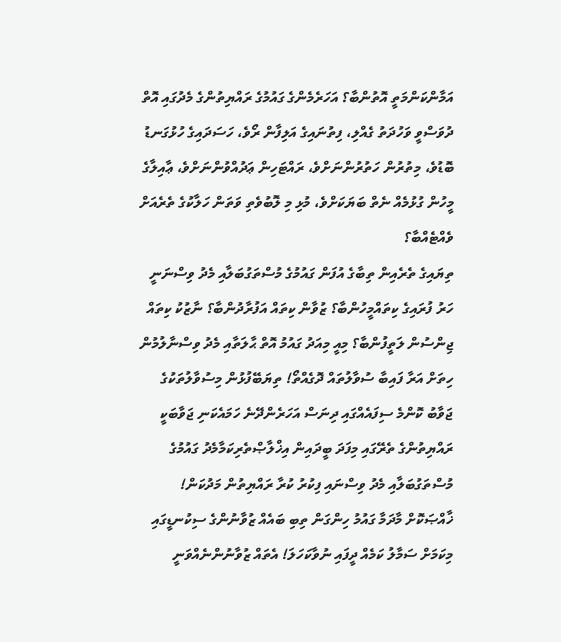އަމާންކަންމަތީ އޮތުންބާ؟ އަހަރެމެންގެ ގައުމުގެ ރައްޔިތުންގެ މެދުގައި އޮތް ދުވަސްވީ ވަހުދަތު ގެއްލި، ފިތުނައިގެ އަލިފާން ރޯވެ، ހަސަދައިގެ ހުޅުގަނޑު ބޮޑުވެ، މިތުރުން ހަތުރުންނަށްވެ، ރައްޓަހިން ޢަދުއްވުންނަށްވެ، ޢާއިލާގެ މީހުން ގުޅުމެއް ނެތް ބަޔަކަށްވެ، މުޅި މި ލޮބުވެތި ވަތަން ހަލާކުގެ ތެރެއަށް ވެއްޓެއްބާ؟
ތިޔައިގެ ތެރެއިން ތިބާގެ އުފަން ގައުމުގެ މުސްތަގުބަލާއި މެދު ވިސްނަނީ ހަރު ފުރައިގެ ކިތައްމީހުންބާ؟ ޒުވާން ކިތައް އަފުރާދުންބާ؟ ނާޒުކު ކިތައް ޖިންސުން ލަތީފުންބާ؟ މިއީ މިއަދު ގައުމު އޮތް ޙާލަތާއި މެދު ވިސްނާލުމުން ހިތަށް އަރާ ފައިބާ ސުވާލުތައް ދޮގެއްތޯ! ތިޔަބޭފުޅުން މިސުވާލުތަކުގެ ޖަވާބު ކޮންމެ ސިފައެއްގައި ދިނަސް އަހަރެންދޭނެ ހަމައެކަނި ޖަވާބަކީ ރައްޔިތުންގެ ތެރޭގައި މިފަދަ ބީދައިން އިޚްލާޞްތެރިކަމާމެދު ގައުމުގެ މުސްތަގުބަލާއި މެދު ވިސްނައި ފިކުރު ކުރާ ރައްޔިތުން މަދުކަން! ޚާއްޞަކޮށް މާދަމާ ގައުމު ހިންގަން ތިބި ބައެއް ޒުވާނުންގެ ސިކުނޑީގައި މިކަމަށް ސަމާލު ކަމެއް ދީފައި ނުވާކަހަލަ! އެތައް ޒުވާނުންނެއްވަނީ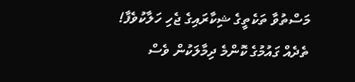މަސްތުވާ ތަކެތީގެ ޝިކާރައިގެ ޖެހި ހަލާކުވެފާ!
ތެދެއް ގައުމުގެ ކޮންމެ ދިމާލަކުން ވެސް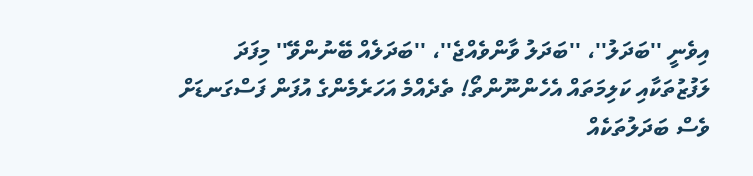އިވެނީ ''ބަދަލު''، ''ބަދަލު ވާންވެއްޖެ''، ''ބަދަލެއް ބޭނުންވޭ'' މިފަދަ ލަފުޒުތަކާއި ކަލިމަތައް އެހެންނޫންތޯ! ތެދެއްމެ އަހަރެމެންގެ އުފަން ފަސްގަނޑަށް ވެސް ބަދަލުތަކެއް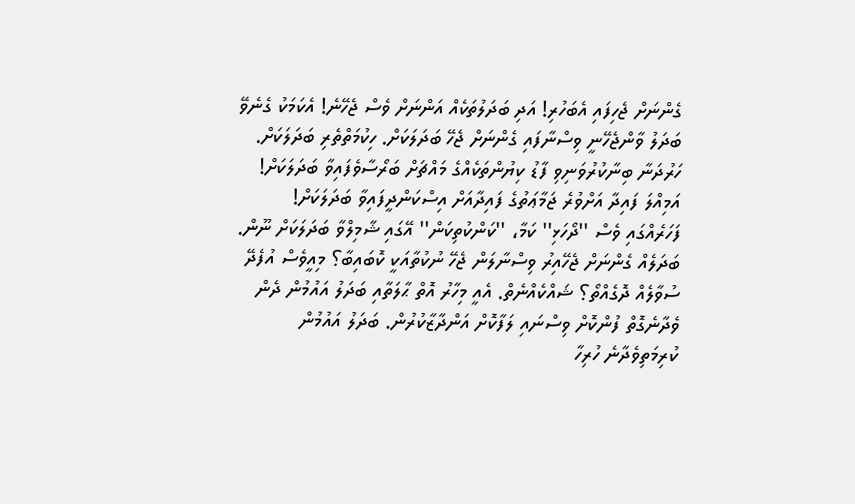ގެންނަށް ޖެހިފައި އެބަހުރި! އަދި ބަދަލުތަކެއް އަންނަށް ވެސް ޖެހޭނެ! އެކަމަކު ގެނެވޭ ބަދަލު ވާންޖެހޭނީ ވިސްނާފައި ގެންނަށް ޖެހޭ ބަދަލަކަށް. ހިކުމަތްތެރި ބަދަލަކަށް. ހަރުދަނާ ބިނާކުރުވަނިވި ފާޑު ކިޔުންތަކެއްގެ މައްޗަށް ބަރޯސާވެފައިވާ ބަދަލަކަށް! އަމިއްލަ ފައިދާ އަށްވުރެ ޖަމާޢަތުގެ ފައިދާއަށް އިސްކަންދީފައިވާ ބަދަލަކަށް! ފަހަރެއްގައި ވެސް ''ދޯހަޅި'' ކަމާ، ''ކަންކުތިކަން'' އޭގައި ޝާމިލްވާ ބަދަލަކަށް ނޫން.
ބަދަލެއް ގެންނަށް ޖެހޭއިރު ވިސްނާލަން ޖެހޭ ނުކުތާއަކީ ކޮބައިބާ؟ މިއީވެސް އުފެދޭ ސުވާލެއް ދޮގެއްތޯ؟ ޝައްކެއްނެތް. އެއީ މިހާރު އޮތް ޙާލަތާއި ބަދަލު އައުމުން ދެން ވެދާނެގޮތް ފުންކޮށް ވިސްނައި ލަފާކޮށް އަންދާޒާކުރުން. ބަދަލު އައުމުން ކުރިމަތިވެދާނެ ހުރިހާ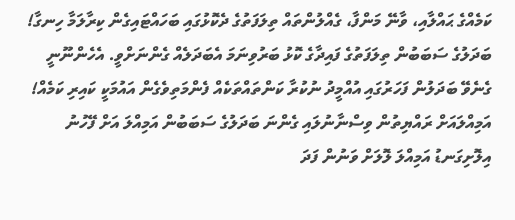ކަމެއްގެ ޙައްލާއި، ވާނޭ މަންފާ، ގެއްލުންތައް ތިލަފަތުގެ ދެކޮޅުގައި ބަހައްޓައިގެން ކިރާލަމާ ހިނގާ! ބަދަލުގެ ސަބަބުން ތިލަފަތުގެ ފައިދާގެ ކޮޅު ބަރުވިނަމަ އެބަދަލެއް ގެންނަށްވީ. އެހެންނޫނީ ގެނެވޭ ބަދަލުން ފަހަރުގައި އުއްމީދު ނުކުރާ ކަންތައްތަކެއް ފެންމަތިވެގެން އައުމަކީ ކައިރި ކަމެއް! އަމިއްލައަށް ރައްޔިތުން ވިސްނާނުލައި ގެންނަ ބަދަލުގެ ސަބަބުން އަމިއްލަ އަށް ފޭހުނު އިލޮށިގަނޑު އަމިއްލަ ލޮލަށް ވަނުން ފަދަ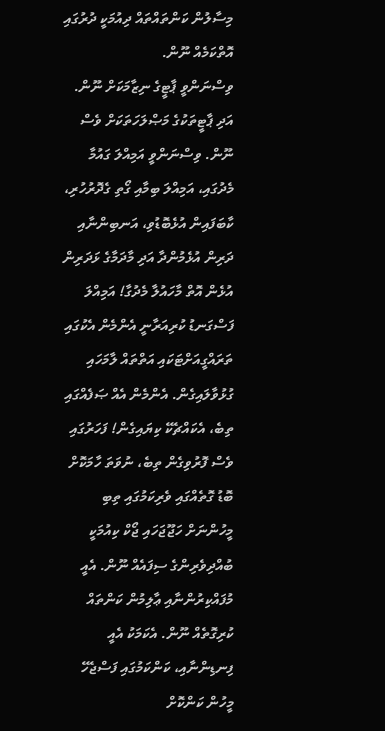މިސާލުން ކަންތައްތައް ދިއުމަކީ ދުރުގައި އޮތްކަމެއް ނޫން.
ވިސްނަންވީ ޕާޓީގެ ނިޒާމަކަށް ނޫން. އަދި ޕާޓީތަކުގެ މަޞްލަހަތަކަށް ވެސް ނޫން. ވިސްނަންވީ އަމިއްލަ ގައުމާ މެދުގައި، އަމިއްލަ ބިމާއި ގޯތި ގެދޮރުހުރި، ކާބަފައިން އުޅެބޮޑުވި، އަނބިންނާއި ދަރިން އުޅެމުންދާ އަދި މާދަމާގެ ޅަދަރިން އުޅެން އޮތް މާހައުލާ މެދުގާ! އަމިއްލަ ފަސްގަނޑު ކުރިއަރާނީ އެންމެން އެކުގައި ތަރައްގީއަށްޓަކައި އަތްތައް ލާމަހައި ގުޅުވާލައިގެން. އެންމެން އެއް ޞަފެއްގައި ތިބެ، އެކައްޗެކޭ ކިޔައިގެން! ފަހަރުގައި ވެސް ފޮރުވިގެން ތިބެ، ނުވަތަ ހާމަކޮށް ބޮޑު ގޮތެއްގައި ވެރިކަމުގައި ތިބި މީހުންނަށް ހަޖޫޖަހައި ޖޯކް ކިއުމަކީ ބުއްދިވެރިންގެ ސިފައެއް ނޫން. އެއީ މުފައްކިރުންނާއި ޢާލިމުން ކަންތައް ކުރިގޮތެއް ނޫން. އެކަމަކު އެއީ ފިނޑިންނާއި، ކަންކަމުގައި ފަސްޖެހޭ މީހުން ކަންކޮށް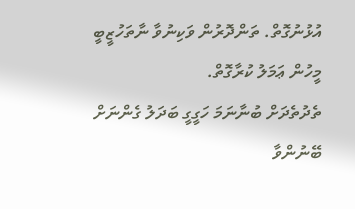އުޅުނުގޮތް. ތަންދޮރުން ވަކިނުވާ ނާތަހުޒީބީ މީހުން ޢަމަލު ކުރާގޮތް.
ތެދުތެދަށް ބުނާނަމަ ހަގީގީ ބަދަލު ގެންނަށް ބޭނުންވާ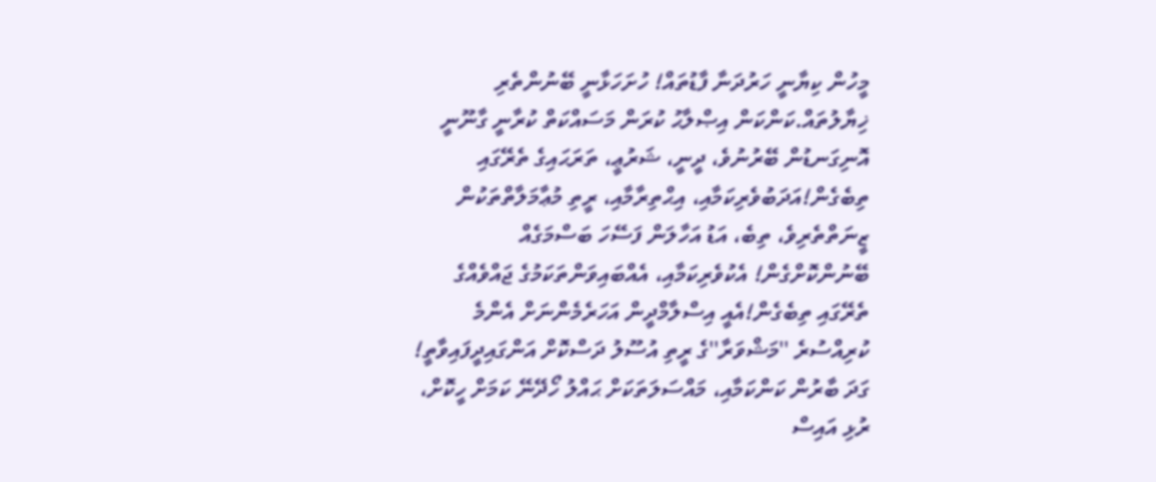މީހުން ކިޔާނީ ހަރުދަނާ ފާޑުތައް! ހުށަހަޅާނީ ބޭނުންތެރި ޚިޔާލުތައް.ކަންކަން އިޞްލާޙު ކުރަން މަސައްކަތް ކުރާނީ ގާނޫނީ އޮނިގަނޑުން ބޭރުނުވެ، ދީނީ، ޝަރުޢީ، ތަރަޙައިގެ ތެރޭގައި ތިބެގެން!އަދަބުވެރިކަމާއި، އިޙްތިރާމާއި، ރީތި މުޢާމަލާތްތަކުން ޒީނަތްތެރިވެ، ތިބެ، އަޑު އަހާލަން ފަސޭހަ ބަސްމަގެއް ބޭނުންކޮށްގެން! އެކުވެރިކަމާއި، އެއްބައިވަންތަކަމުގެ ޖައްވެއްގެ ތެރޭގައި ތިބެގެން!އެއީ އިސްލާމްދީން އަހަރެމެންނަށް އެންމެ ކުރިއްސުރެ ''މަޝްވަރާ''ގެ ރީތި އުސޫލު ދަސްކޮށް އަންގައިދީފައިވާތީ!
ގަދަ ބާރުން ކަންކަމާއި، މައްސަލަތަކަށް ޙައްލު ހޯދޭނޭ ކަމަށް ހީކޮށް، ރުޅި އައިސް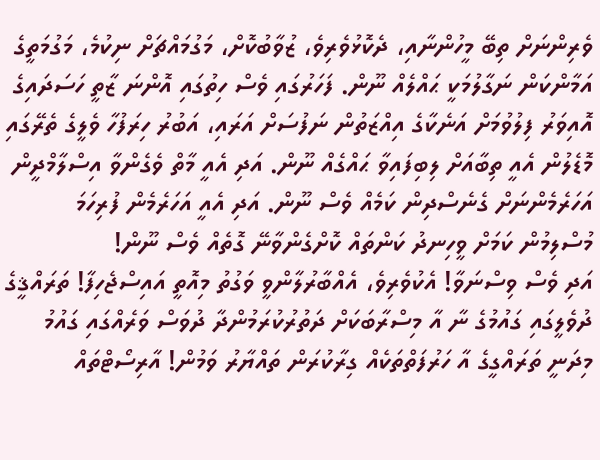ވެރިންނަށް ތިބޭ މީހުންނާއި، ދެކޮޅުވެރިވެ، ޒުވާބުކޮށް، މަގުމައްޗަށް ނިކުމެ، މަގުމަތީގެ އަމާންކަން ނަގާލުމަކީ ޙައްލެއް ނޫން. ފަހަރުގައި ވެސް ހިތުގައި އޮންނަ ޒާތީ ހަސަދައިގެ އޮއިވަރު ފިލުވުމަށް އަނެކާގެ އިއްޒަތުން ނަފުސަށް އަރައި، އަބުރު ހިރަފުހާ ވެލީގެ ތެރޭގައި މޮޑެލުން އެއީ ތިބާއަށް ލިބިފައިވާ ޙައްގެއް ނޫން. އަދި އެއީ މާތް ވެގެންވާ އިސްލާމްދީން އަހަރެމެންނަށް ގެނެސްދިން ކަމެއް ވެސް ނޫން. އަދި އެއީ އަހަރެމެން ފުރިހަމަ މުސްލިމުން ކަމަށް ވީހިނދު ކަންތައް ކޮށްގެންވާނޭ ގޮތެއް ވެސް ނޫން!
އަދި ވެސް ވިސްނަވާ! އެކުވެރިވެ، އެއްބާރުލާންވީ ވަގުތު މިއޮތީ އައިސްޖެހިފާ! ތަރައްޤީގެ ދުވެލީގައި ގައުމުގެ ނާ އާ މިސްރާބަކަށް ދަތުރުކުރަމުންދާ ދުވަސް ވަރެއްގައި ގައުމު މިދަނީ ތަރައްގީގެ އާ ހަރުފަތްތަކެއް ގިރާކުރަން ތައްޔާރު ވަމުން! އާރިސޯޓްތައް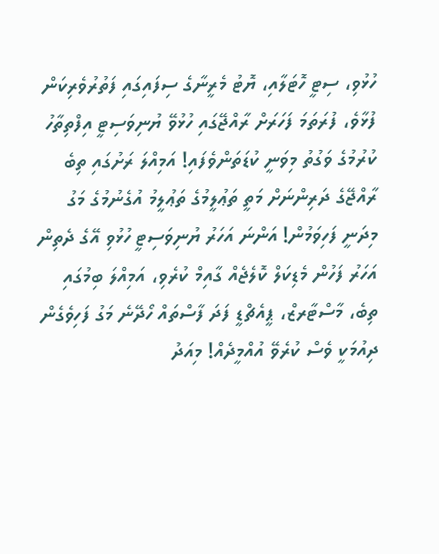ހުޅުވި، ސިޓީ ހޮޓަލާއި، ޔޮޓު މެރީނާގެ ސިފައިގައި ފަތުރުވެރިކަން ފުޅާވެ، ފުރަތަމަ ފަހަރަށް ރާއްޖޭގައި ހުޅުވޭ ޔުނިވަސިޓީ އިފްތިތާހު ކުރުމުގެ ވަގުތު މިވަނީ ކުޑަތަންވެފައި! އަމިއްލަ ރަށުގައި ތިބެ ރާއްޖޭގެ ދަރިންނަށް މަތީ ތަޢުލީމުގެ ތަޢުލީމު އުގެނުމުގެ މަގު މިދަނީ ފަހިވަމުން! އަންނަ އަހަރު ޔުނިވަސިޓީ ހުޅުވި އޭގެ ދެތިން އަހަރު ފަހުން މެޑިކަލް ކޮލެޖެއް ގާއިމް ކުރެވި، އަމިއްލަ ބިމުގައި ތިބެ، މާސްޓާރޒް، ޕީއެޗްޑީ ފަދަ ފާސްތައް ހޯދޭނެ މަގު ފަހިވެގެން ދިއުމަކީ ވެސް ކުރެވޭ އުއްމީދެއް! މިއަދު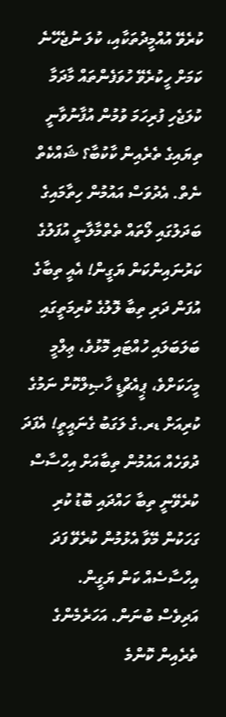ކުރެވޭ އުއްމީދުތަކާއި، ކުލަ ނުޖެހޭނެ ކަމަށް ހީކުރެވޭ ހުވަފެންތައް މާދަމާ ކުލަޖެހި ފުރިހަމަ ވުމުން އުފާނުވާނީ ތިޔައިގެ ތެރެއިން ކާކުބާ؟ ޝައްކެތް ނެތް. އެދުވަސް އައުމުން ހިތާމައިގެ ބަދަލުގައި ލޯތައް ތެތްމާލާނީ އުފަލުގެ ކަރުނައިންކަން ޔަގީން! އެއީ ތިބާގެ އުފަން ދަރި ތިބާ ލޮލުގެ ކުރިމަތީގައި ބަލަބަލައި ހުއްޓައި މޮޅުވެ، ޢިލްމީ މީހަކަށްވެ، ޕީއެޗްޑީ ހާޞިލްކޮށް ނަމުގެ ކުރިއަށް ޑރ.ގެ ލަގަބު ގެނައީތީ! އެފަދަ ދުވަހެއް އައުމުން ތިބާއަށް އިހްސާސް ކުރެވޭނީ ތިބާ ހައްދައި ބޮޑު ކުރި ގަހަކުން މޭވާ އެޅުމުން ކުރެވޭ ފަދަ އިހްސާސެއް ކަން ޔަގީން.
އަދިވެސް ބުނަން. އަހަރެމެންގެ ތެރެއިން ކޮންމެ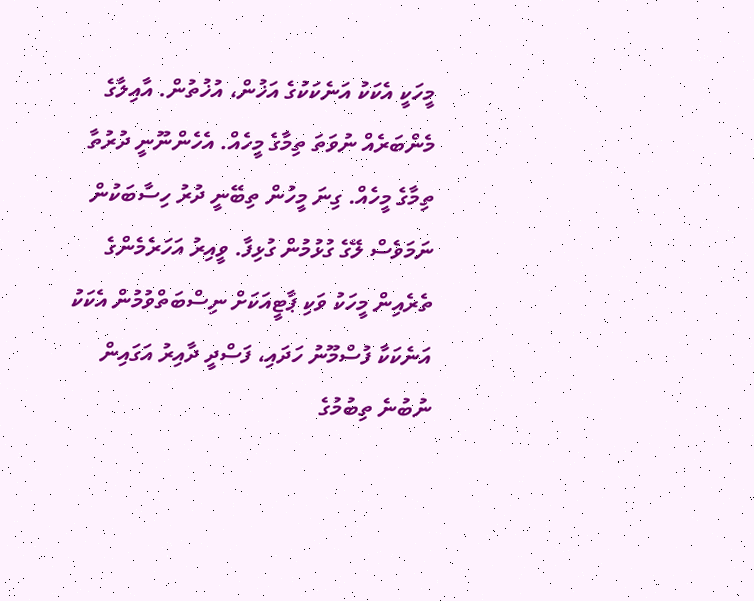މީހަކީ އެކަކު އަނެކަކުގެ އަޚުން، އުޚުތުން. އާއިލާގެ މެންބަރެއް ނުވަތަ ތިމާގެ މީހެއް. އެހެންނޫނީ ދުރުތާ ތިމާގެ މީހެއް. ގިނަ މީހުން ތިބޭނީ ދުރު ހިސާބަކުން ނަމަވެސް ލޭގެ ގުޅުމުން ގުޅިފާ. ވީއިރު އަހަރެމެންގެ ތެރެއިން މީހަކު ވަކި ޕާޓީއަކަށް ނިސްބަތްވުމުން އެކަކު އަނެކަކާ ފުސްމޫނު ހަދައި، ފަސްދީ ދާއިރު އަގައިން ނުބުނެ ތިބުމުގެ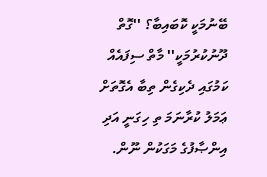ބޭނުމަކީ ކޮބައިބާ؟ ''ގޮތް ދޫނުކުރުމަކީ'' މާތް ސިފައެއް ކަމުގައި ދެކިގެން ތިބާ އެގޮތަށް ޢަމަލު ކުރާނަމަ ތި ހިގަނީ އަދި އިންޞާފުގެ މަގަކުން ނޫން.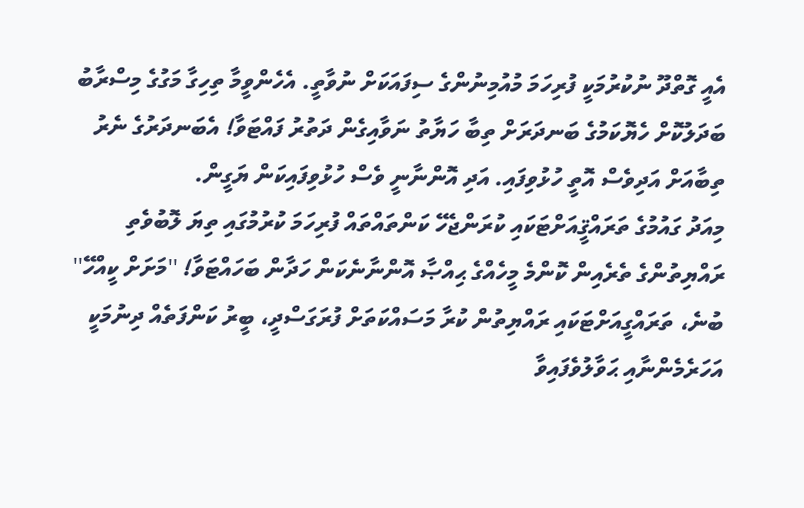އެއީ ގޮތްދޫ ނުކުރުމަކީ ފުރިހަމަ މުއުމިނުންގެ ސިފައަކަށް ނުވާތީ. އެހެންވީމާ ތިހިގާ މަގުގެ މިސްރާބު ބަދަލުކޮށް ހެޔޮކަމުގެ ބަނދަރަށް ތިބާ ހަޔާތު ނަވާއިގެން ދަތުރު ފައްޓަވާ! އެބަނދަރުގެ ނެރު ތިބާއަށް އަދިވެސް އޮތީ ހުޅުވިފައި. އަދި އޮންނާނީ ވެސް ހުޅުވިފައިކަން ޔަގީން.
މިއަދު ގައުމުގެ ތަރައްޤީއަށްޓަކައި ކުރަންޖެހޭ ކަންތައްތައް ފުރިހަމަ ކުރުމުގައި ތިޔަ ލޮބުވެތި ރައްޔިތުންގެ ތެރެއިން ކޮންމެ މީހެއްގެ ޙިއްޞާ އޮންނާނެކަން ހަދާން ބަހައްޓަވާ! ''މަށަށް ކީއްހޭ'' ބުނެ، ތަރައްގީއަށްޓަކައި ރައްޔިތުން ކުރާ މަސައްކަތަށް ފުރަގަސްދީ، ބީރު ކަންފަތެއް ދިނުމަކީ އަހަރެމެންނާއި ޙަވާލުވެފައިވާ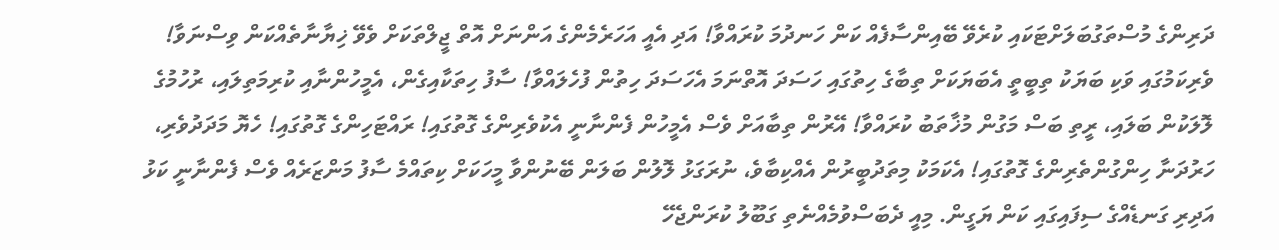ދަރިންގެ މުސްތަގުބަލަށްޓަކައި ކުރެވޭ ބޭއިންސާފެއް ކަން ހަނދުމަ ކުރައްވާ! އަދި އެއީ އަހަރެމެންގެ އަންނަށް އޮތް ޖީލްތަކަށް ވެވޭ ޚިޔާނާތެއްކަން ވިސްނަވާ! ވެރިކަމުގައި ވަކި ބަޔަކު ތިބީތީ އެބަޔަކަށް ތިބާގެ ހިތުގައި ހަސަދަ އޮތްނަމަ އެހަސަދަ ހިތުން ފުހެލައްވާ! ސާފު ހިތަކާއިގެން، އެމީހުންނާއި ކުރިމަތިލައި، ރުހުމުގެ ލޮލަކުން ބަލައި، ރީތި ބަސް މަގުން މުޚާތަބު ކުރައްވާ! އޭރުން ތިބާއަށް ވެސް އެމީހުން ފެންނާނީ އެކުވެރިންގެ ގޮތުގައި! ރައްޓަހިންގެ ގޮތުގައި! ހެޔޮ މަދަދުވެރި، ހަރުދަނާ ހިންގުންތެރިންގެ ގޮތުގައި! އެކަމަކު މިތަދުބީރުން އެއްކިބާވެ، ނުރަގަޅު ލޮލުން ބަލަން ބޭނުންވާ މީހަކަށް ކިތައްމެ ސާފު މަންޒަރެއް ވެސް ފެންނާނީ ކަޅު އަދިރި ގަނޑެއްގެ ސިފައިގައި ކަން ޔަގީން. މިއީ ދެބަސްވުމެއްނެތި ގަބޫލު ކުރަންޖެހޭ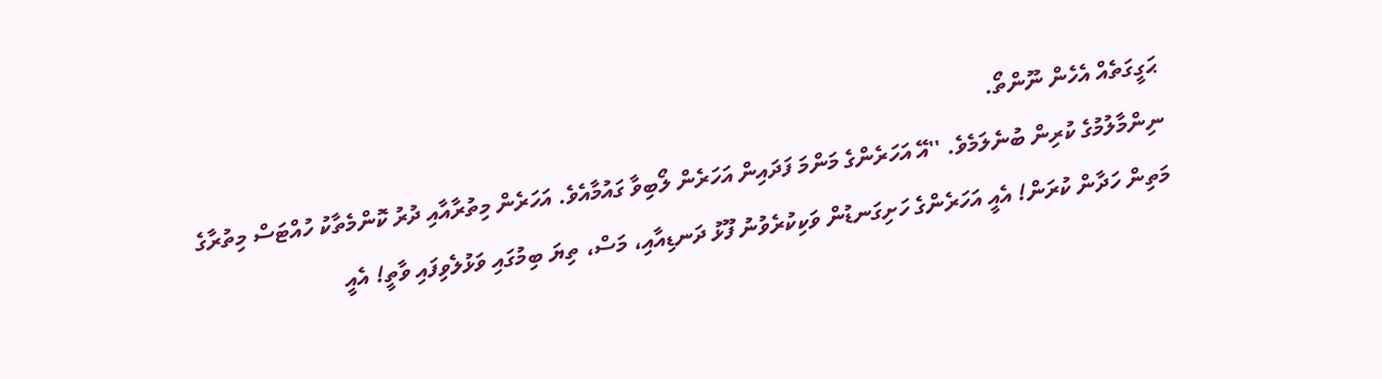ޙަގީގަތެއް އެހެން ނޫންތޯ.
ނިންމާލުމުގެ ކުރިން ބުނެލަމެވެ. ''އޭ އަހަރެންގެ މަންމަ ފަދައިން އަހަރެން ލޯބިވާ ގައުމާއެވެ. އަހަރެން މިތުރާއާއި ދުރު ކޮންމެތާކު ހުއްޓަސް މިތުރާގެ މަތިން ހަދާން ކުރަން! އެއީ އަހަރެންގެ ހަށިގަނޑުން ވަކިކުރެވުނު ފޫޅު ދަނޑިއާއި، މަސް، ތިޔަ ބިމުގައި ވަޅުލެވިފައި ވާތީ! އެއީ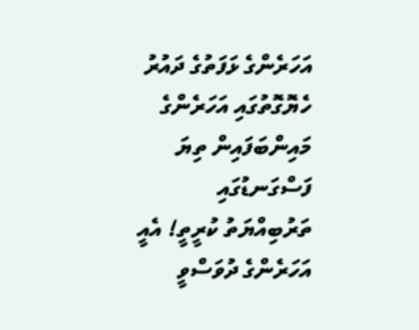އަހަރެންގެ ޅަފަތުގެ ދައުރު ހެޔޮގޮތުގައި އަހަރެންގެ މައިންބަފައިން ތިޔަ ފަސްގަނޑުގައި ތަރުބިއްޔަތު ކުރީތީ! އެއީ އަހަރެންގެ ދުވަސްވީ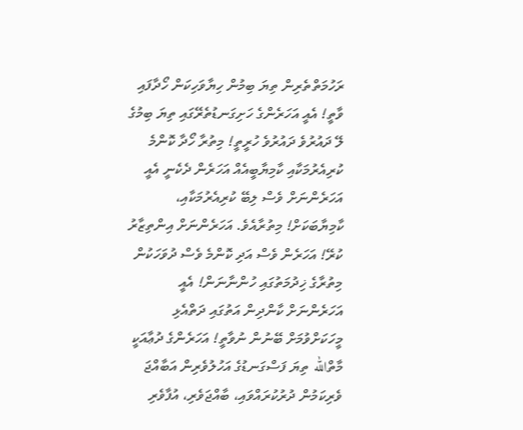ރަހުމަތްތެރިން ތިޔަ ބިމުން ހިޔާވަހިކަން ހޯދާފައި ވާތީ! އެއީ އަހަރެންގެ ހަށިގަނޑުތެރޭގައި ތިޔަ ބިމުގެ ލޭ ދައުރުވެ ދައުރުވެ ހުރީތީ! މިތުރާ ހޯދާ ކޮންމެ ކުރިއެރުމަކާއި ކާމިޔާބީއެއް އަހަރެން ދެކެނީ އެއީ އަހަރެންނަށް ވެސް ލިބޭ ކުރިއެރުމަކާއި، ކާމިޔާބަކަށް! މިތުރާއެވެ. އަހަރެންނަށް އިންތިޒާރު ކުރޭ! އަހަރެން ވެސް އަދި ކޮންމެ ވެސް ދުވަހަކުން މިތުރާގެ ޚިދުމަތުގައި ހުންނާނަން! އެއީ އަހަރެންނަށް ކާންދިން އަތުގައި ދަތްއެޅި މީހަކަށްވުމަށް ބޭނުން ނުވާތީ! އަހަރެންގެ ދުޢާއަކީ މާތްالله ތިޔަ ފަސްގަނޑުގެ އަހުލުވެރިން އަބާއްޖަ ވެރިކަމުން ދުރުކުރައްވައި، ބާއްޖަވެރި، އުފާވެރި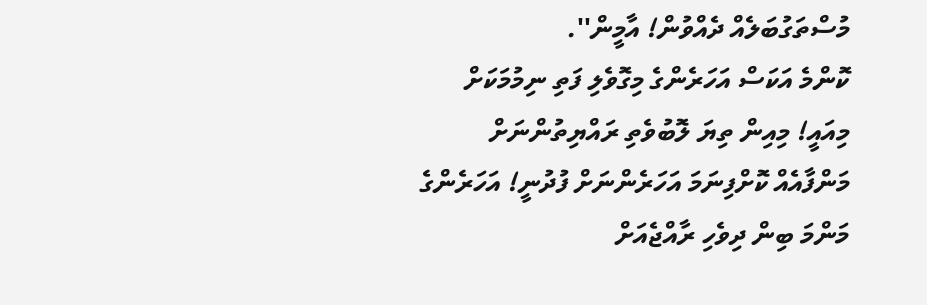މުސްތަގުބަލެއް ދެއްވުން! އާމީން''.
ކޮންމެ އަކަސް އަހަރެންގެ މިގޮވެލި ފަތި ނިމުމަކަށް މިއައީ! މިއިން ތިޔަ ލޮބުވެތި ރައްޔިތުންނަށް މަންފާއެއް ކޮށްފިނަމަ އަހަރެންނަށް ފުދުނީ! އަހަރެންގެ މަންމަ ބިން ދިވެހި ރާއްޖެއަށް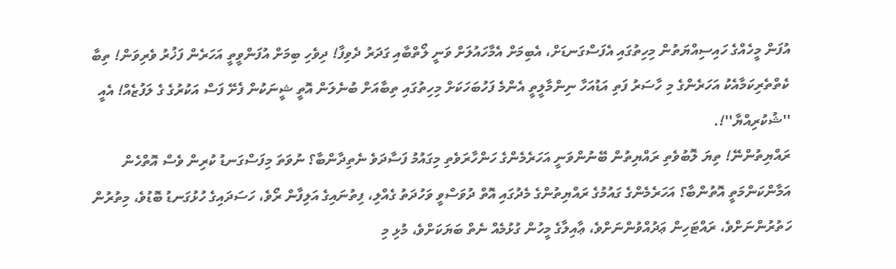އުފަން މީހެއްގެ ހައިސިއްޔަތުން މިހިތުގައި އެފަސްގަނޑަށް، އެބިމަށް އެމާހައުލަށް ވަނީ ލޯތްބާއި ގަދަރު ދެވިފާ! ދިވެހި ބިމަށް އުފަންވީތީ އަހަރެން ފަޚުރު ވެރިވަން! ތިބާ ކެތްތެރިކަމާއެކު އަހަރެންގެ މި ހާސަރު ފަތި އަޑުއަހާ ނިންމާލީތީ އެންމެ ފަހުބަހަކަށް މިހިތުގައި ތިބާއަށް ބުނެލަން އޮތީ ޝީނަކުން ފެށޭ ފަސް އަކުރުގެ ގެ ލަފުޒެއް! އެއީ ''ޝުކުރިއްޔާ''!.
ރައްޔިތުންނޭ! ތިޔަ ލޮބުވެތި ރައްޔިތުން ބޭނުންވަނީ އަހަރެމެންގެ ހަންހާރަވެތި މިގައުމު ފަސާދަވެ ނެތިދާންބާ؟ ނުވަތަ މިފަސްގަނޑު ކުރިން ވެސް އޮތްހެން އަމާންކަންމަތީ އޮތުންބާ؟ އަހަރެމެންގެ ގައުމުގެ ރައްޔިތުންގެ މެދުގައި އޮތް ދުވަސްވީ ވަހުދަތު ގެއްލި، ފިތުނައިގެ އަލިފާން ރޯވެ، ހަސަދައިގެ ހުޅުގަނޑު ބޮޑުވެ، މިތުރުން ހަތުރުންނަށްވެ، ރައްޓަހިން ޢަދުއްވުންނަށްވެ، ޢާއިލާގެ މީހުން ގުޅުމެއް ނެތް ބަޔަކަށްވެ، މުޅި މި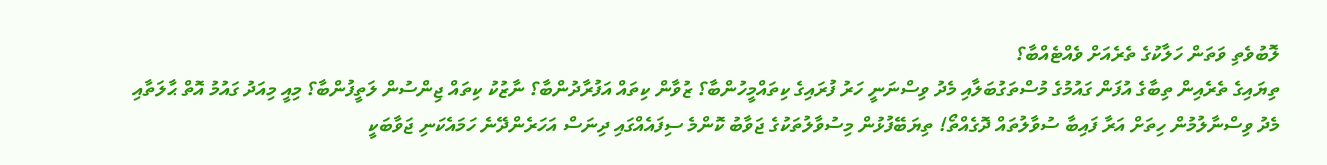ލޮބުވެތި ވަތަން ހަލާކުގެ ތެރެއަށް ވެއްޓެއްބާ؟
ތިޔައިގެ ތެރެއިން ތިބާގެ އުފަން ގައުމުގެ މުސްތަގުބަލާއި މެދު ވިސްނަނީ ހަރު ފުރައިގެ ކިތައްމީހުންބާ؟ ޒުވާން ކިތައް އަފުރާދުންބާ؟ ނާޒުކު ކިތައް ޖިންސުން ލަތީފުންބާ؟ މިއީ މިއަދު ގައުމު އޮތް ޙާލަތާއި މެދު ވިސްނާލުމުން ހިތަށް އަރާ ފައިބާ ސުވާލުތައް ދޮގެއްތޯ! ތިޔަބޭފުޅުން މިސުވާލުތަކުގެ ޖަވާބު ކޮންމެ ސިފައެއްގައި ދިނަސް އަހަރެންދޭނެ ހަމައެކަނި ޖަވާބަކީ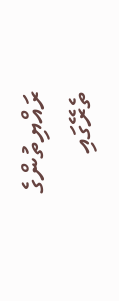ރައްޔިތުންގެ ތެރޭގައި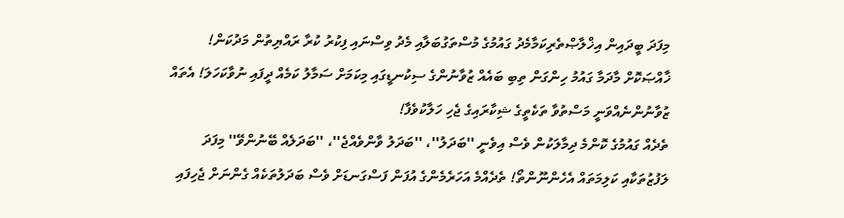މިފަދަ ބީދައިން އިޚްލާޞްތެރިކަމާމެދު ގައުމުގެ މުސްތަގުބަލާއި މެދު ވިސްނައި ފިކުރު ކުރާ ރައްޔިތުން މަދުކަން! ޚާއްޞަކޮށް މާދަމާ ގައުމު ހިންގަން ތިބި ބައެއް ޒުވާނުންގެ ސިކުނޑީގައި މިކަމަށް ސަމާލު ކަމެއް ދީފައި ނުވާކަހަލަ! އެތައް ޒުވާނުންނެއްވަނީ މަސްތުވާ ތަކެތީގެ ޝިކާރައިގެ ޖެހި ހަލާކުވެފާ!
ތެދެއް ގައުމުގެ ކޮންމެ ދިމާލަކުން ވެސް އިވެނީ ''ބަދަލު''، ''ބަދަލު ވާންވެއްޖެ''، ''ބަދަލެއް ބޭނުންވޭ'' މިފަދަ ލަފުޒުތަކާއި ކަލިމަތައް އެހެންނޫންތޯ! ތެދެއްމެ އަހަރެމެންގެ އުފަން ފަސްގަނޑަށް ވެސް ބަދަލުތަކެއް ގެންނަށް ޖެހިފައި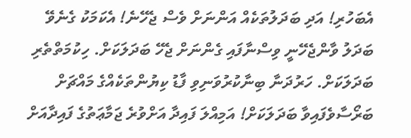އެބަހުރި! އަދި ބަދަލުތަކެއް އަންނަށް ވެސް ޖެހޭނެ! އެކަމަކު ގެނެވޭ ބަދަލު ވާންޖެހޭނީ ވިސްނާފައި ގެންނަށް ޖެހޭ ބަދަލަކަށް. ހިކުމަތްތެރި ބަދަލަކަށް. ހަރުދަނާ ބިނާކުރުވަނިވި ފާޑު ކިޔުންތަކެއްގެ މައްޗަށް ބަރޯސާވެފައިވާ ބަދަލަކަށް! އަމިއްލަ ފައިދާ އަށްވުރެ ޖަމާޢަތުގެ ފައިދާއަށް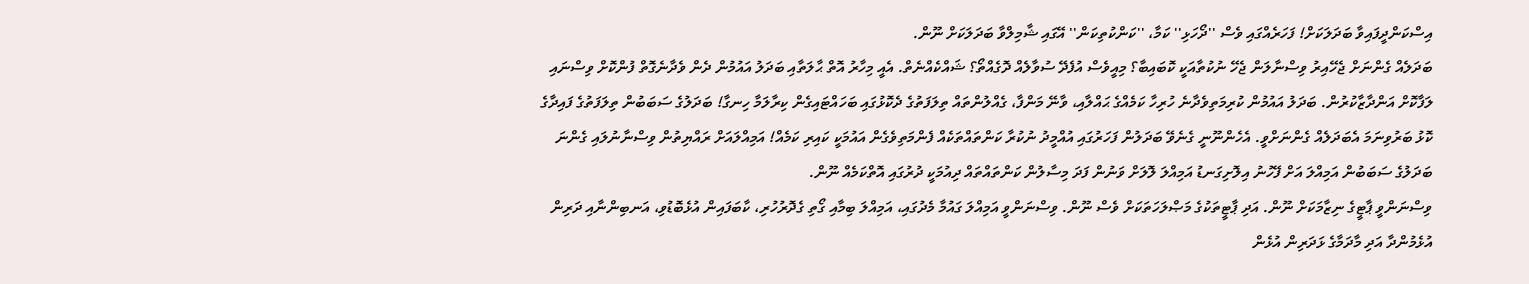އިސްކަންދީފައިވާ ބަދަލަކަށް! ފަހަރެއްގައި ވެސް ''ދޯހަޅި'' ކަމާ، ''ކަންކުތިކަން'' އޭގައި ޝާމިލްވާ ބަދަލަކަށް ނޫން.
ބަދަލެއް ގެންނަށް ޖެހޭއިރު ވިސްނާލަން ޖެހޭ ނުކުތާއަކީ ކޮބައިބާ؟ މިއީވެސް އުފެދޭ ސުވާލެއް ދޮގެއްތޯ؟ ޝައްކެއްނެތް. އެއީ މިހާރު އޮތް ޙާލަތާއި ބަދަލު އައުމުން ދެން ވެދާނެގޮތް ފުންކޮށް ވިސްނައި ލަފާކޮށް އަންދާޒާކުރުން. ބަދަލު އައުމުން ކުރިމަތިވެދާނެ ހުރިހާ ކަމެއްގެ ޙައްލާއި، ވާނޭ މަންފާ، ގެއްލުންތައް ތިލަފަތުގެ ދެކޮޅުގައި ބަހައްޓައިގެން ކިރާލަމާ ހިނގާ! ބަދަލުގެ ސަބަބުން ތިލަފަތުގެ ފައިދާގެ ކޮޅު ބަރުވިނަމަ އެބަދަލެއް ގެންނަށްވީ. އެހެންނޫނީ ގެނެވޭ ބަދަލުން ފަހަރުގައި އުއްމީދު ނުކުރާ ކަންތައްތަކެއް ފެންމަތިވެގެން އައުމަކީ ކައިރި ކަމެއް! އަމިއްލައަށް ރައްޔިތުން ވިސްނާނުލައި ގެންނަ ބަދަލުގެ ސަބަބުން އަމިއްލަ އަށް ފޭހުނު އިލޮށިގަނޑު އަމިއްލަ ލޮލަށް ވަނުން ފަދަ މިސާލުން ކަންތައްތައް ދިއުމަކީ ދުރުގައި އޮތްކަމެއް ނޫން.
ވިސްނަންވީ ޕާޓީގެ ނިޒާމަކަށް ނޫން. އަދި ޕާޓީތަކުގެ މަޞްލަހަތަކަށް ވެސް ނޫން. ވިސްނަންވީ އަމިއްލަ ގައުމާ މެދުގައި، އަމިއްލަ ބިމާއި ގޯތި ގެދޮރުހުރި، ކާބަފައިން އުޅެބޮޑުވި، އަނބިންނާއި ދަރިން އުޅެމުންދާ އަދި މާދަމާގެ ޅަދަރިން އުޅެން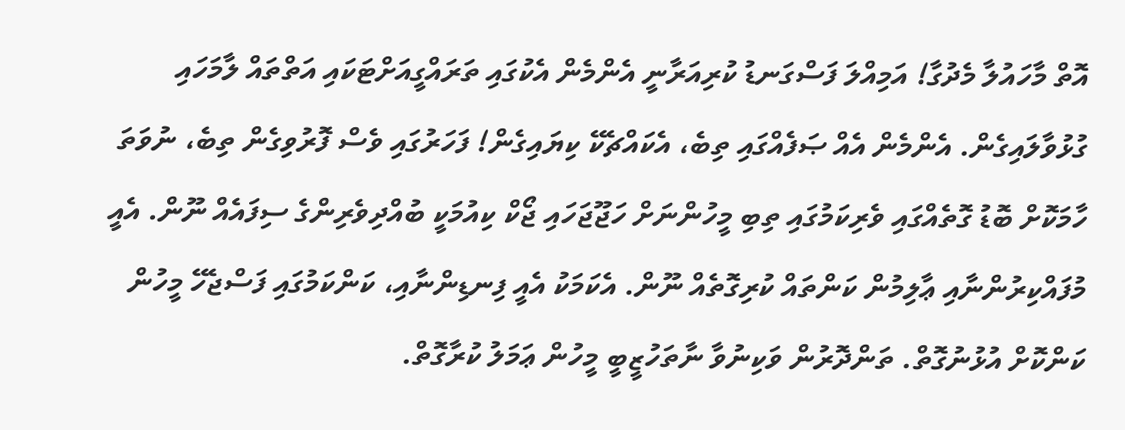އޮތް މާހައުލާ މެދުގާ! އަމިއްލަ ފަސްގަނޑު ކުރިއަރާނީ އެންމެން އެކުގައި ތަރައްގީއަށްޓަކައި އަތްތައް ލާމަހައި ގުޅުވާލައިގެން. އެންމެން އެއް ޞަފެއްގައި ތިބެ، އެކައްޗެކޭ ކިޔައިގެން! ފަހަރުގައި ވެސް ފޮރުވިގެން ތިބެ، ނުވަތަ ހާމަކޮށް ބޮޑު ގޮތެއްގައި ވެރިކަމުގައި ތިބި މީހުންނަށް ހަޖޫޖަހައި ޖޯކް ކިއުމަކީ ބުއްދިވެރިންގެ ސިފައެއް ނޫން. އެއީ މުފައްކިރުންނާއި ޢާލިމުން ކަންތައް ކުރިގޮތެއް ނޫން. އެކަމަކު އެއީ ފިނޑިންނާއި، ކަންކަމުގައި ފަސްޖެހޭ މީހުން ކަންކޮށް އުޅުނުގޮތް. ތަންދޮރުން ވަކިނުވާ ނާތަހުޒީބީ މީހުން ޢަމަލު ކުރާގޮތް.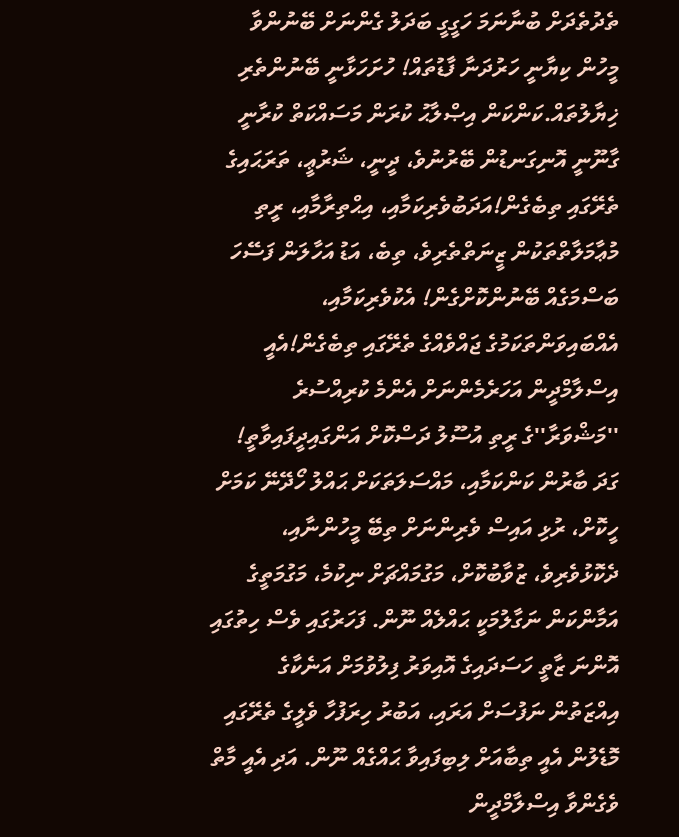ތެދުތެދަށް ބުނާނަމަ ހަގީގީ ބަދަލު ގެންނަށް ބޭނުންވާ މީހުން ކިޔާނީ ހަރުދަނާ ފާޑުތައް! ހުށަހަޅާނީ ބޭނުންތެރި ޚިޔާލުތައް.ކަންކަން އިޞްލާޙު ކުރަން މަސައްކަތް ކުރާނީ ގާނޫނީ އޮނިގަނޑުން ބޭރުނުވެ، ދީނީ، ޝަރުޢީ، ތަރަޙައިގެ ތެރޭގައި ތިބެގެން!އަދަބުވެރިކަމާއި، އިޙްތިރާމާއި، ރީތި މުޢާމަލާތްތަކުން ޒީނަތްތެރިވެ، ތިބެ، އަޑު އަހާލަން ފަސޭހަ ބަސްމަގެއް ބޭނުންކޮށްގެން! އެކުވެރިކަމާއި، އެއްބައިވަންތަކަމުގެ ޖައްވެއްގެ ތެރޭގައި ތިބެގެން!އެއީ އިސްލާމްދީން އަހަރެމެންނަށް އެންމެ ކުރިއްސުރެ ''މަޝްވަރާ''ގެ ރީތި އުސޫލު ދަސްކޮށް އަންގައިދީފައިވާތީ!
ގަދަ ބާރުން ކަންކަމާއި، މައްސަލަތަކަށް ޙައްލު ހޯދޭނޭ ކަމަށް ހީކޮށް، ރުޅި އައިސް ވެރިންނަށް ތިބޭ މީހުންނާއި، ދެކޮޅުވެރިވެ، ޒުވާބުކޮށް، މަގުމައްޗަށް ނިކުމެ، މަގުމަތީގެ އަމާންކަން ނަގާލުމަކީ ޙައްލެއް ނޫން. ފަހަރުގައި ވެސް ހިތުގައި އޮންނަ ޒާތީ ހަސަދައިގެ އޮއިވަރު ފިލުވުމަށް އަނެކާގެ އިއްޒަތުން ނަފުސަށް އަރައި، އަބުރު ހިރަފުހާ ވެލީގެ ތެރޭގައި މޮޑެލުން އެއީ ތިބާއަށް ލިބިފައިވާ ޙައްގެއް ނޫން. އަދި އެއީ މާތް ވެގެންވާ އިސްލާމްދީން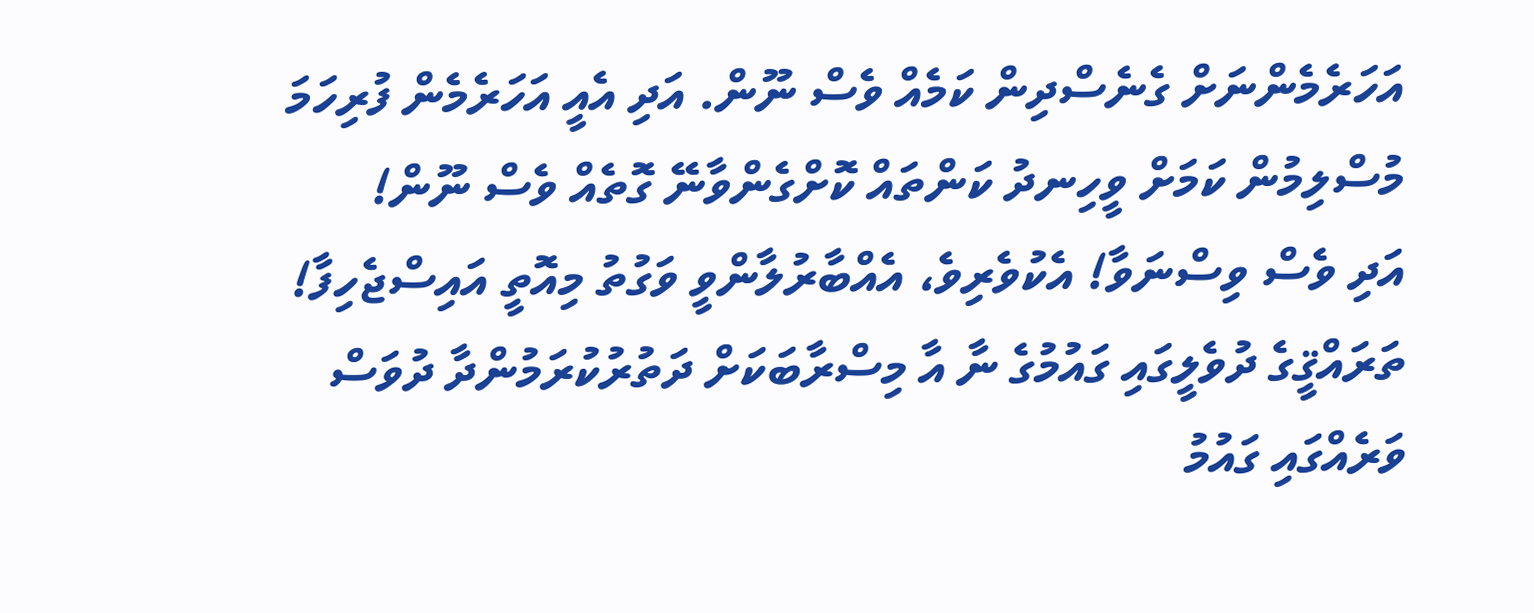އަހަރެމެންނަށް ގެނެސްދިން ކަމެއް ވެސް ނޫން. އަދި އެއީ އަހަރެމެން ފުރިހަމަ މުސްލިމުން ކަމަށް ވީހިނދު ކަންތައް ކޮށްގެންވާނޭ ގޮތެއް ވެސް ނޫން!
އަދި ވެސް ވިސްނަވާ! އެކުވެރިވެ، އެއްބާރުލާންވީ ވަގުތު މިއޮތީ އައިސްޖެހިފާ! ތަރައްޤީގެ ދުވެލީގައި ގައުމުގެ ނާ އާ މިސްރާބަކަށް ދަތުރުކުރަމުންދާ ދުވަސް ވަރެއްގައި ގައުމު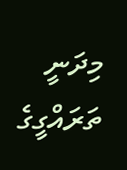މިދަނީ ތަރައްގީގެ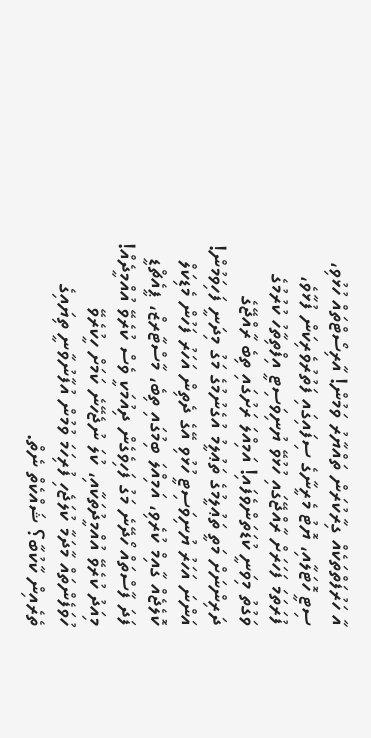އާ ހަރުފަތްތަކެއް ގިރާކުރަން ތައްޔާރު ވަމުން! އާރިސޯޓްތައް ހުޅުވި، ސިޓީ ހޮޓަލާއި، ޔޮޓު މެރީނާގެ ސިފައިގައި ފަތުރުވެރިކަން ފުޅާވެ، ފުރަތަމަ ފަހަރަށް ރާއްޖޭގައި ހުޅުވޭ ޔުނިވަސިޓީ އިފްތިތާހު ކުރުމުގެ ވަގުތު މިވަނީ ކުޑަތަންވެފައި! އަމިއްލަ ރަށުގައި ތިބެ ރާއްޖޭގެ ދަރިންނަށް މަތީ ތަޢުލީމުގެ ތަޢުލީމު އުގެނުމުގެ މަގު މިދަނީ ފަހިވަމުން! އަންނަ އަހަރު ޔުނިވަސިޓީ ހުޅުވި އޭގެ ދެތިން އަހަރު ފަހުން މެޑިކަލް ކޮލެޖެއް ގާއިމް ކުރެވި، އަމިއްލަ ބިމުގައި ތިބެ، މާސްޓާރޒް، ޕީއެޗްޑީ ފަދަ ފާސްތައް ހޯދޭނެ މަގު ފަހިވެގެން ދިއުމަކީ ވެސް ކުރެވޭ އުއްމީދެއް! މިއަދު ކުރެވޭ އުއްމީދުތަކާއި، ކުލަ ނުޖެހޭނެ ކަމަށް ހީކުރެވޭ ހުވަފެންތައް މާދަމާ ކުލަޖެހި ފުރިހަމަ ވުމުން އުފާނުވާނީ ތިޔައިގެ ތެރެއިން ކާކުބާ؟ ޝައްކެތް ނެތް.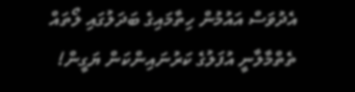އެދުވަސް އައުމުން ހިތާމައިގެ ބަދަލުގައި ލޯތައް ތެތްމާލާނީ އުފަލުގެ ކަރުނައިންކަން ޔަގީން!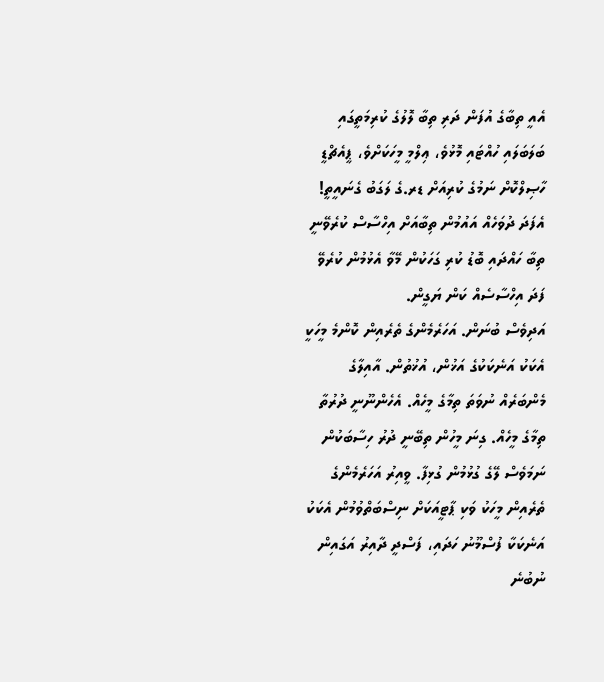އެއީ ތިބާގެ އުފަން ދަރި ތިބާ ލޮލުގެ ކުރިމަތީގައި ބަލަބަލައި ހުއްޓައި މޮޅުވެ، ޢިލްމީ މީހަކަށްވެ، ޕީއެޗްޑީ ހާޞިލްކޮށް ނަމުގެ ކުރިއަށް ޑރ.ގެ ލަގަބު ގެނައީތީ! އެފަދަ ދުވަހެއް އައުމުން ތިބާއަށް އިހްސާސް ކުރެވޭނީ ތިބާ ހައްދައި ބޮޑު ކުރި ގަހަކުން މޭވާ އެޅުމުން ކުރެވޭ ފަދަ އިހްސާސެއް ކަން ޔަގީން.
އަދިވެސް ބުނަން. އަހަރެމެންގެ ތެރެއިން ކޮންމެ މީހަކީ އެކަކު އަނެކަކުގެ އަޚުން، އުޚުތުން. އާއިލާގެ މެންބަރެއް ނުވަތަ ތިމާގެ މީހެއް. އެހެންނޫނީ ދުރުތާ ތިމާގެ މީހެއް. ގިނަ މީހުން ތިބޭނީ ދުރު ހިސާބަކުން ނަމަވެސް ލޭގެ ގުޅުމުން ގުޅިފާ. ވީއިރު އަހަރެމެންގެ ތެރެއިން މީހަކު ވަކި ޕާޓީއަކަށް ނިސްބަތްވުމުން އެކަކު އަނެކަކާ ފުސްމޫނު ހަދައި، ފަސްދީ ދާއިރު އަގައިން ނުބުނެ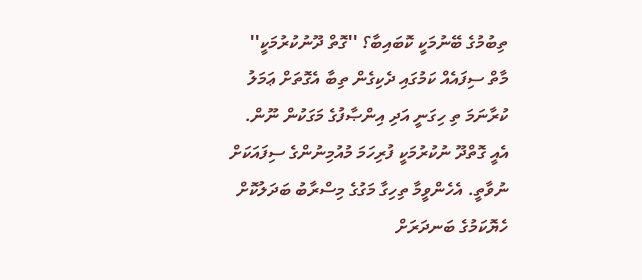ތިބުމުގެ ބޭނުމަކީ ކޮބައިބާ؟ ''ގޮތް ދޫނުކުރުމަކީ'' މާތް ސިފައެއް ކަމުގައި ދެކިގެން ތިބާ އެގޮތަށް ޢަމަލު ކުރާނަމަ ތި ހިގަނީ އަދި އިންޞާފުގެ މަގަކުން ނޫން. އެއީ ގޮތްދޫ ނުކުރުމަކީ ފުރިހަމަ މުއުމިނުންގެ ސިފައަކަށް ނުވާތީ. އެހެންވީމާ ތިހިގާ މަގުގެ މިސްރާބު ބަދަލުކޮށް ހެޔޮކަމުގެ ބަނދަރަށް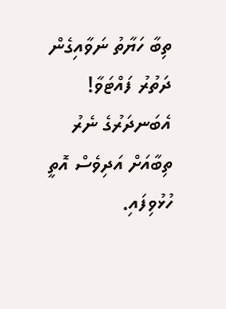ތިބާ ހަޔާތު ނަވާއިގެން ދަތުރު ފައްޓަވާ! އެބަނދަރުގެ ނެރު ތިބާއަށް އަދިވެސް އޮތީ ހުޅުވިފައި.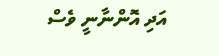އަދި އޮންނާނީ ވެސް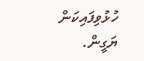ހުޅުވިފައިކަން ޔަގީން.